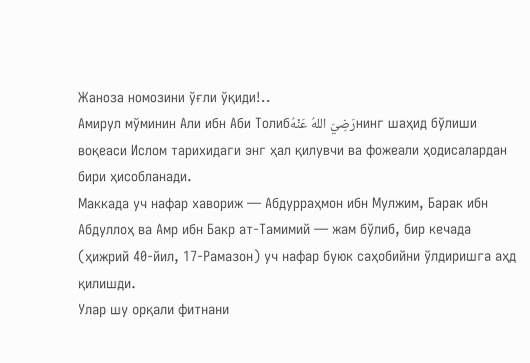Жаноза номозини ўғли ўқиди!..
Амирул мўминин Али ибн Аби Толибرَضِيَ اللهُ عَنْهُнинг шаҳид бўлиши воқеаси Ислом тарихидаги энг ҳал қилувчи ва фожеали ҳодисалардан бири ҳисобланади.
Маккада уч нафар хавориж — Абдурраҳмон ибн Мулжим, Барак ибн Абдуллоҳ ва Амр ибн Бакр ат-Тамимий — жам бўлиб, бир кечада (ҳижрий 40-йил, 17-Рамазон) уч нафар буюк саҳобийни ўлдиришга аҳд қилишди.
Улар шу орқали фитнани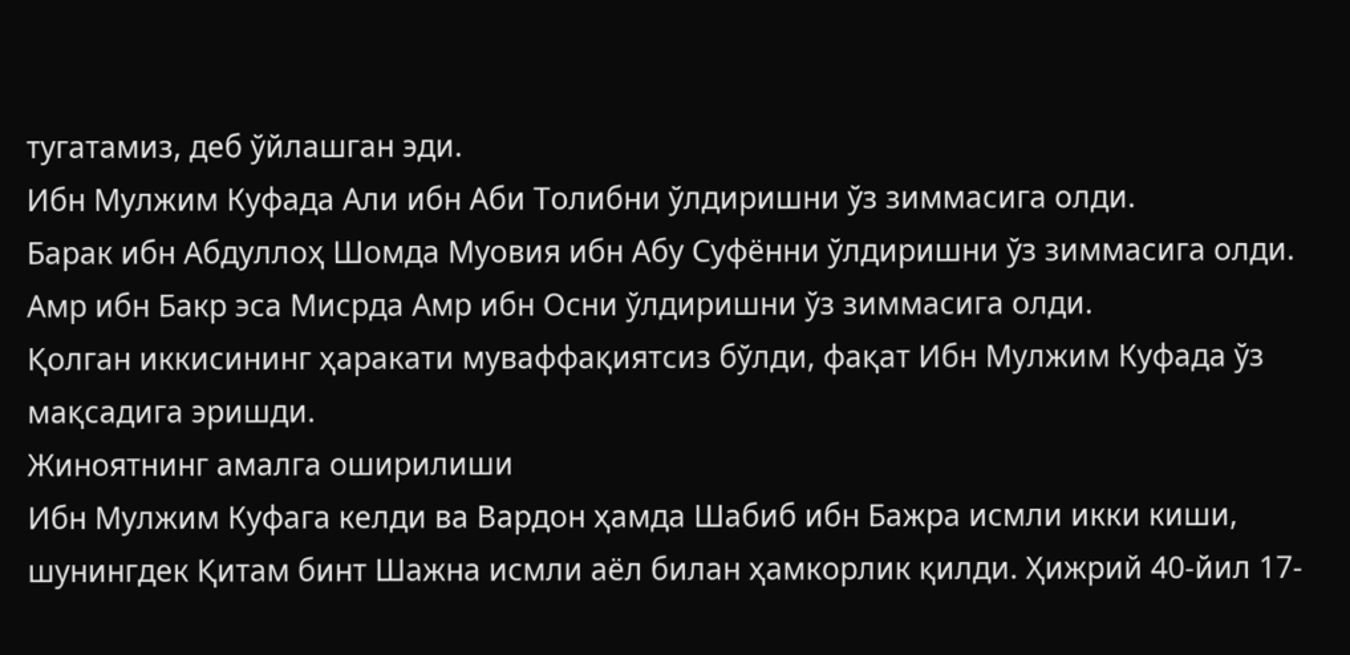тугатамиз, деб ўйлашган эди.
Ибн Мулжим Куфада Али ибн Аби Толибни ўлдиришни ўз зиммасига олди.
Барак ибн Абдуллоҳ Шомда Муовия ибн Абу Суфённи ўлдиришни ўз зиммасига олди.
Амр ибн Бакр эса Мисрда Амр ибн Осни ўлдиришни ўз зиммасига олди.
Қолган иккисининг ҳаракати муваффақиятсиз бўлди, фақат Ибн Мулжим Куфада ўз мақсадига эришди.
Жиноятнинг амалга оширилиши
Ибн Мулжим Куфага келди ва Вардон ҳамда Шабиб ибн Бажра исмли икки киши, шунингдек Қитам бинт Шажна исмли аёл билан ҳамкорлик қилди. Ҳижрий 40-йил 17-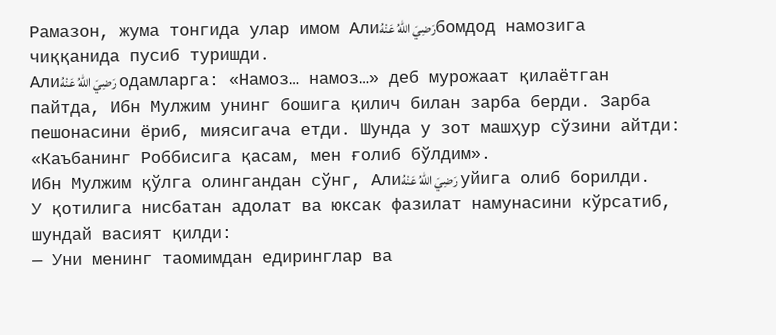Рамазон, жума тонгида улар имом Алиرَضِيَ اللهُ عَنْهُбомдод намозига чиққанида пусиб туришди.
Алиرَضِيَ اللهُ عَنْهُ одамларга: «Намоз… намоз…» деб мурожаат қилаётган пайтда, Ибн Мулжим унинг бошига қилич билан зарба берди. Зарба пешонасини ёриб, миясигача етди. Шунда у зот машҳур сўзини айтди:
«Каъбанинг Роббисига қасам, мен ғолиб бўлдим».
Ибн Мулжим қўлга олингандан сўнг, Алиرَضِيَ اللهُ عَنْهُ уйига олиб борилди. У қотилига нисбатан адолат ва юксак фазилат намунасини кўрсатиб, шундай васият қилди:
— Уни менинг таомимдан едиринглар ва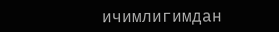ичимлигимдан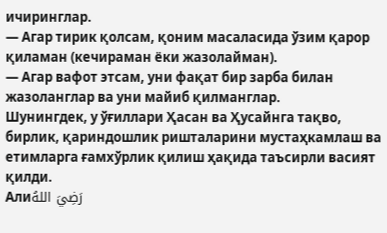ичиринглар.
— Агар тирик қолсам, қоним масаласида ўзим қарор қиламан (кечираман ёки жазолайман).
— Агар вафот этсам, уни фақат бир зарба билан жазоланглар ва уни майиб қилманглар.
Шунингдек, у ўғиллари Ҳасан ва Ҳусайнга тақво, бирлик, қариндошлик ришталарини мустаҳкамлаш ва етимларга ғамхўрлик қилиш ҳақида таъсирли васият қилди.
Алиرَضِيَ اللهُ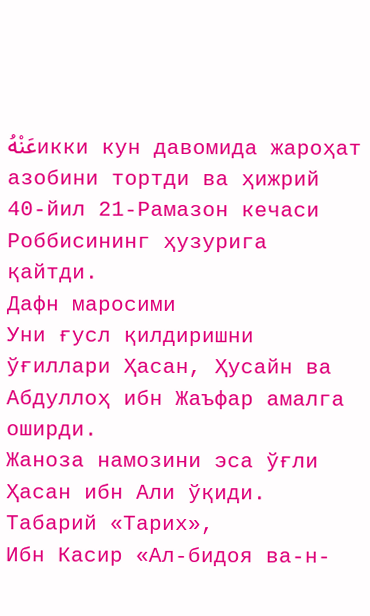عَنْهُикки кун давомида жароҳат азобини тортди ва ҳижрий 40-йил 21-Рамазон кечаси Роббисининг ҳузурига қайтди.
Дафн маросими
Уни ғусл қилдиришни ўғиллари Ҳасан, Ҳусайн ва Абдуллоҳ ибн Жаъфар амалга оширди.
Жаноза намозини эса ўғли Ҳасан ибн Али ўқиди.
Табарий «Тарих»,
Ибн Касир «Ал-бидоя ва-н-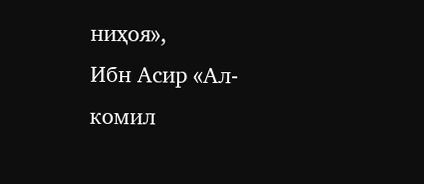ниҳоя»,
Ибн Асир «Ал-комил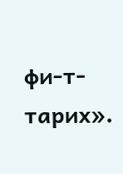фи-т-тарих».